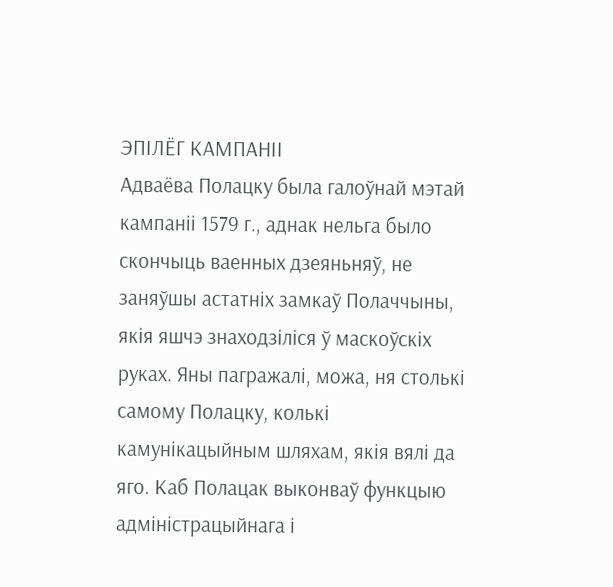ЭПІЛЁГ КАМПАНІІ
Адваёва Полацку была галоўнай мэтай кампаніі 1579 г., аднак нельга было скончыць ваенных дзеяньняў, не заняўшы астатніх замкаў Полаччыны, якія яшчэ знаходзіліся ў маскоўскіх руках. Яны пагражалі, можа, ня столькі самому Полацку, колькі камунікацыйным шляхам, якія вялі да яго. Каб Полацак выконваў функцыю адміністрацыйнага і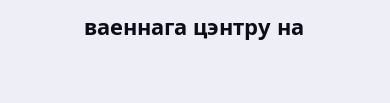ваеннага цэнтру на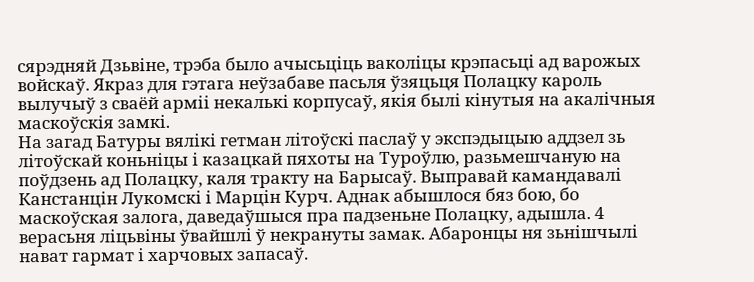сярэдняй Дзьвіне, трэба было ачысьціць ваколіцы крэпасьці ад варожых войскаў. Якраз для гэтага неўзабаве пасьля ўзяцьця Полацку кароль вылучыў з сваёй арміі некалькі корпусаў, якія былі кінутыя на акалічныя маскоўскія замкі.
На загад Батуры вялікі гетман літоўскі паслаў у экспэдыцыю аддзел зь літоўскай коньніцы і казацкай пяхоты на Туроўлю, разьмешчаную на поўдзень ад Полацку, каля тракту на Барысаў. Выправай камандавалі Канстанцін Лукомскі і Марцін Курч. Аднак абышлося бяз бою, бо маскоўская залога, даведаўшыся пра падзеньне Полацку, адышла. 4 верасьня ліцьвіны ўвайшлі ў некрануты замак. Абаронцы ня зьнішчылі нават гармат і харчовых запасаў.